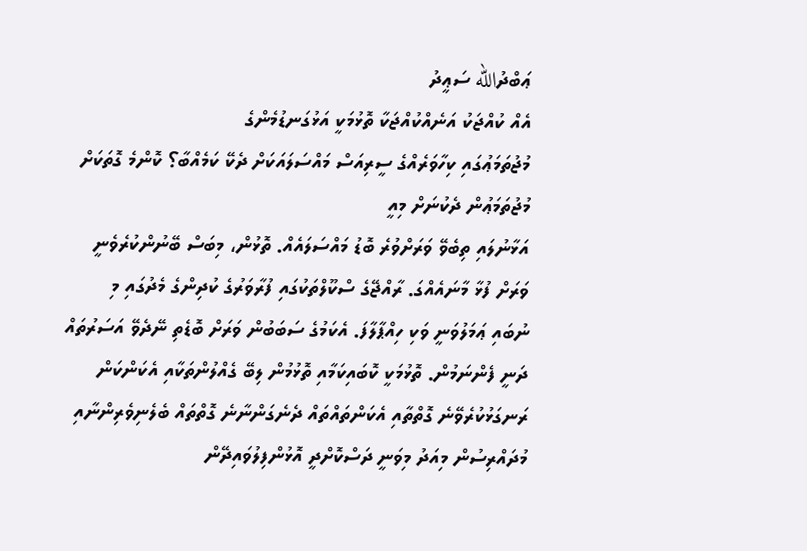ޢަބްދުالله ސަޢީދު
އެއް ކުއްޖަކު އަނެއްކުއްޖަކާ ތޮޅުމަކީ އަޅުގަނޑުމެންގެ
މުޖުތަމަޢުގައި ކިހާވަރެއްގެ ސީރިއަސް މައްސަލައަކަށް ދެކޭ ކަމެއްބާ؟ ކޮންމެ ގޮތަކަށް މުޖުތަމަޢުން ދެކުނަށް މިއީ
އަޅާނުލައި ތިބެވޭ ވަރަށްވުރެ ބޮޑު މައްސަލައެއް. ތޮޅުން، މިބަސް ބޭނުންކުރެވެނީ
ވަރަށް ފުޅާ މާނައެއްގަ. ރާއްޖޭގެ ސްކޫލްތަކުގައި ފުރާވަރުގެ ކުދިންގެ މެދުގައި މި
ނުބައި ޢަމަލުވަނީ ވަކި ހިއްޕާލާފަ. އެކަމުގެ ސަބަބުން ވަރަށް ބޮޑެތި ނޭދެވޭ އަސަރުތައް
ދަނީ ފެންނަމުން. ތޮޅުމަކީ ކޮބައިކަމާއި ތޮޅުމުން ލިބޭ ގެއްލުންތަކާއި އެކަންކަން
ރަނގަޅުކުރެވޭނެ ގޮތްތާއި އެކަންތައްތައް ދެނެގަންނާނެ ގޮތްތައް ބެލެނިވެރިންނާއި
މުދައްރިސުން މިއަދު މިވަނީ ދަސްކޮށްދީ އޮޅުންފިލުވައިދޭން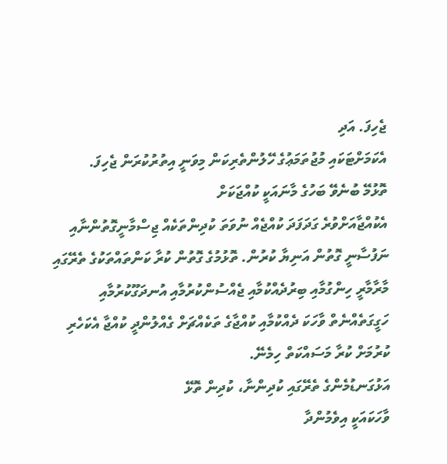ޖެހިފަ. އަދި
އެކަމަށްޓަކައި މުޖުތަމަޢުގެ ހޭލުންތެރިކަން މިވަނީ އިތުރުކުރަން ޖެހިފަ.
ތޮޅުމޭ ބުނެވޭ ބަހުގެ މާނައަކީ ކުއްޖަކަށް
އެކުއްޖާއަށްވުރެ ގަދަފަދަ ކުއްޖެއް ނުވަތަ ކުދިންތަކެއް ޖިސްމާނީގޮތުންނާއި
ނަފުސާނީ ގޮތުން އަނިޔާ ކުރުން. ތޮޅުމުގެ ގޮތުން ކުރާ ކަންތައްތަކުގެ ތެރޭގައި
މާރާމާރީ ހިންގުމާއި ބިރުދެއްކުމާއި ޖެއްސުންކުރުމާއި އުނދަގޫކުރުމާއި
ހަގީގަތެއްނެތް ވާހަކަ ދެއްކުމާއި ކުއްޖާގެ ތަކެއްޗަށް ގެއްލުންދީ ކުއްޖާ އެކަހެރި
ކުރުމަށް ކުރާ މަސައްކަތް ހިމެނޭ.
އަޅުގަނޑުމެންގެ ތެރޭގައި ކުދިންނާ، ކުދިން ތޮޅޭ
ވާހަކައަކީ އިވެމުންދާ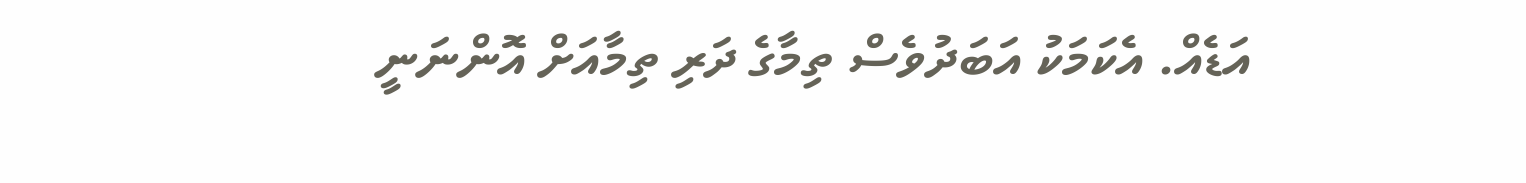އަޑެއް. އެކަމަކު އަބަދުވެސް ތިމާގެ ދަރި ތިމާއަށް އޮންނަނީ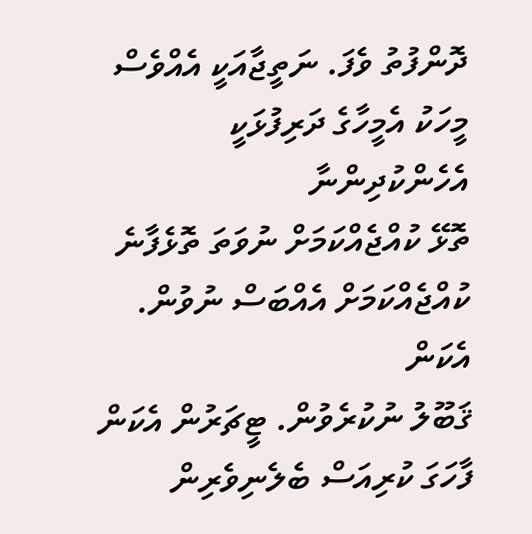ދޮންފުތު ވެފަ. ނަތީޖާއަކީ އެއްވެސް މީހަކު އެމީހާގެ ދަރިފުޅަކީ އެހެންކުދިންނާ
ތޮޅޭ ކުއްޖެއްކަމަށް ނުވަތަ ތޮޅެފާނެ ކުއްޖެއްކަމަށް އެއްބަސް ނުވުން. އެކަން
ޤަބޫލު ނުކުރެވުން. ޓީޗަރުން އެކަން ފާހަގަ ކުރިއަސް ބެލެނިވެރިން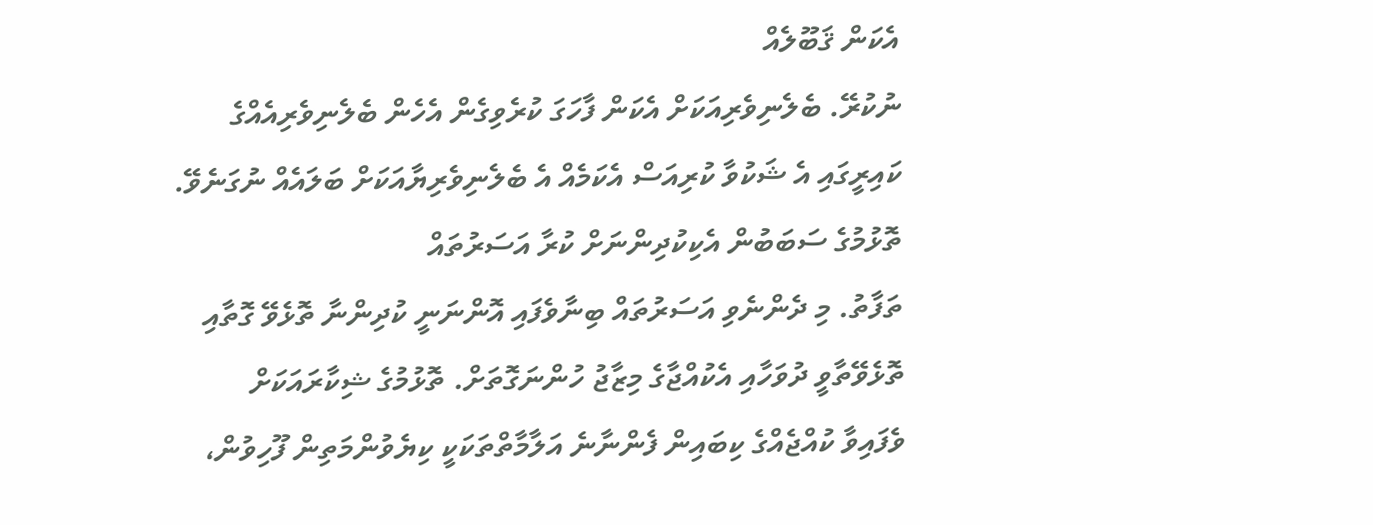އެކަން ޤަބޫލެއް
ނުކުރޭ. ބެލެނިވެރިއަކަށް އެކަން ފާހަގަ ކުރެވިގެން އެހެން ބެލެނިވެރިއެއްގެ
ކައިރީގައި އެ ޝަކުވާ ކުރިއަސް އެކަމެއް އެ ބެލެނިވެރިޔާއަކަށް ބަލައެއް ނުގަނެވޭ.
ތޮޅުމުގެ ސަބަބުން އެކިކުދިންނަށް ކުރާ އަސަރުތައް
ތަފާތު. މި ދެންނެވި އަސަރުތައް ބިނާވެފައި އޮންނަނީ ކުދިންނާ ތޮޅެވޭ ގޮތާއި
ތޮޅެވޭތާވީ ދުވަހާއި އެކުއްޖާގެ މިޒާޖު ހުންނަގޮތަށް. ތޮޅުމުގެ ޝިކާރައަކަށް
ވެފައިވާ ކުއްޖެއްގެ ކިބައިން ފެންނާނެ އަލާމާތްތަކަކީ ކިޔެވުންމަތިން ފޫހިވުން،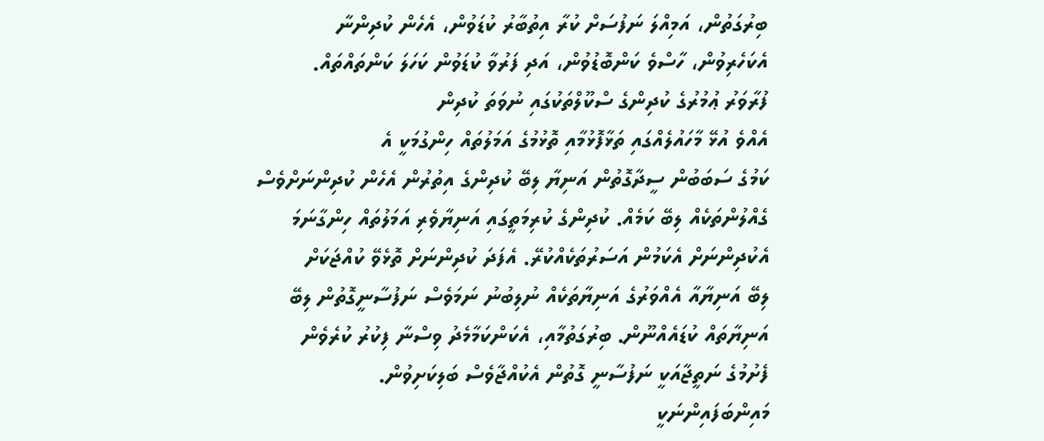ބިރުގަތުން، އަމިއްލަ ނަފުސަށް ކުރާ އިތުބާރު ކުޑަވުން، އެހެން ކުދިންނާ
އެކަހެރިވުން، ހާސްވެ ކަންބޮޑުވުން، އަދި ފަރުވާ ކުޑަވުން ކަހަލަ ކަންތައްތައް.
ފުރާވަރު ޢުމުރުގެ ކުދިންގެ ސްކޫލްތަކުގައި ނުވަތަ ކުދިން
އެއްވެ އުޅޭ މާހައުލެއްގައި ތަޅާފޮޅުމާއި ތޮޅުމުގެ އަމަލުތައް ހިންގުމަކީ އެ
ކަމުގެ ސަބަބުން ސީދާގޮތުން އަނިޔާ ލިބޭ ކުދިންގެ އިތުރުން އެހެން ކުދިންނަށްވެސް
ގެއްލުންތަކެއް ލިބޭ ކަމެއް. ކުދިންގެ ކުރިމަތީގައި އަނިޔާވެރި އަމަލުތައް ހިންގާނަމަ
އެކުދިންނަށް އެކަމުން އަސަރުތަކެއްކުރޭ. އެފަދަ ކުދިންނަށް ތޮޅެވޭ ކުއްޖަކަށް
ލިބޭ އަނިޔާއާ އެއްވަރުގެ އަނިޔާތަކެއް ނުލިބުނު ނަމަވެސް ނަފުސާނީގޮތުން ލިބޭ
އަނިޔާތައް ކުޑައެއްނޫން. ބިރުގަތުމާއި، އެކަންކަމާމެދު ވިސްނާ ފިކުރު ކުރެވެން
ފެށުމުގެ ނަތީޖާއަކީ ނަފުސާނީ ގޮތުން އެކުއްޖާވެސް ބަލިކަށިވުން.
މައިންބަފައިންނަކީ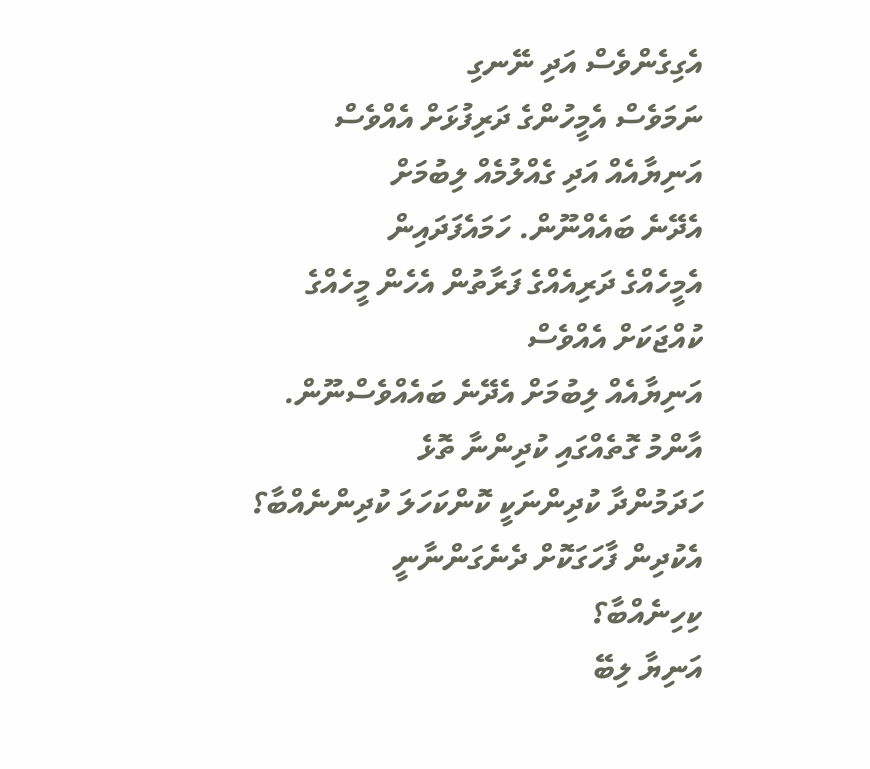އެގިގެންވެސް އަދި ނޭނގި
ނަމަވެސް އެމީހުންގެ ދަރިފުޅަށް އެއްވެސް އަނިޔާއެއް އަދި ގެއްލުމެއް ލިބުމަށް
އެދޭނެ ބައެއްނޫން. ހަމައެފަދައިން
އެމީހެއްގެ ދަރިއެއްގެ ފަރާތުން އެހެން މީހެއްގެ ކުއްޖަކަށް އެއްވެސް
އަނިޔާއެއް ލިބުމަށް އެދޭނެ ބައެއްވެސްނޫން. އާންމު ގޮތެއްގައި ކުދިންނާ ތޮޅެ
ހަދަމުންދާ ކުދިންނަކީ ކޮންކަހަލަ ކުދިންނެއްބާ؟ އެކުދިން ފާހަގަކޮށް ދެނެގަންނާނީ
ކިހިނެއްބާ؟
އަނިޔާ ލިބޭ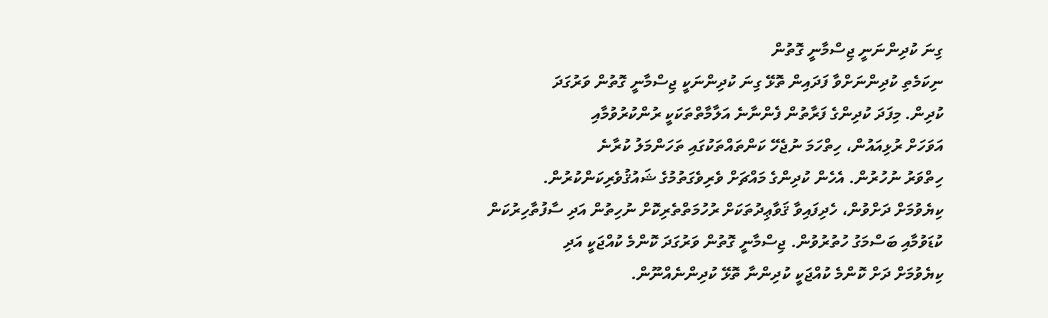ގިނަ ކުދިންނަނީ ޖިސްމާނީ ގޮތުން
ނިކަމެތި ކުދިންނަށްވާ ފަދައިން ތޮޅޭ ގިނަ ކުދިންނަކީ ޖިސްމާނީ ގޮތުން ވަރުގަދަ
ކުދިން. މިފަދަ ކުދިންގެ ފަރާތުން ފެންނާނެ އަލާމާތްތަކަކީ ރުންކުރުވުމާއި
އަވަހަށް ރުޅިއައުން، ހިތްހަމަ ނުޖެހޭ ކަންތައްތަކުގައި ތަހަންމަލު ކުރާނެ
ހިތްވަރު ނުހުރުން. އެހެން ކުދިންގެ މައްޗަށް ވެރިވެގަތުމުގެ ޝައުޤުވެރިކަންކުރުން.
ކިޔެވުމަށް ދަށްވުން، ހެދިފައިވާ ޤަވާޢިދުތަކަށް ރުހުމަތްތެރިކޮށް ނުހިތުން އަދި ސާފުތާހިރުކަން
ކުޑަވުމާއި ބަސްމަގު ހުތުރުވުން. ޖިސްމާނީ ގޮތުން ވަރުގަދަ ކޮންމެ ކުއްޖަކީ އަދި
ކިޔެވުމަށް ދަށް ކޮންމެ ކުއްޖަކީ ކުދިންނާ ތޮޅޭ ކުދިންނެއްނޫން.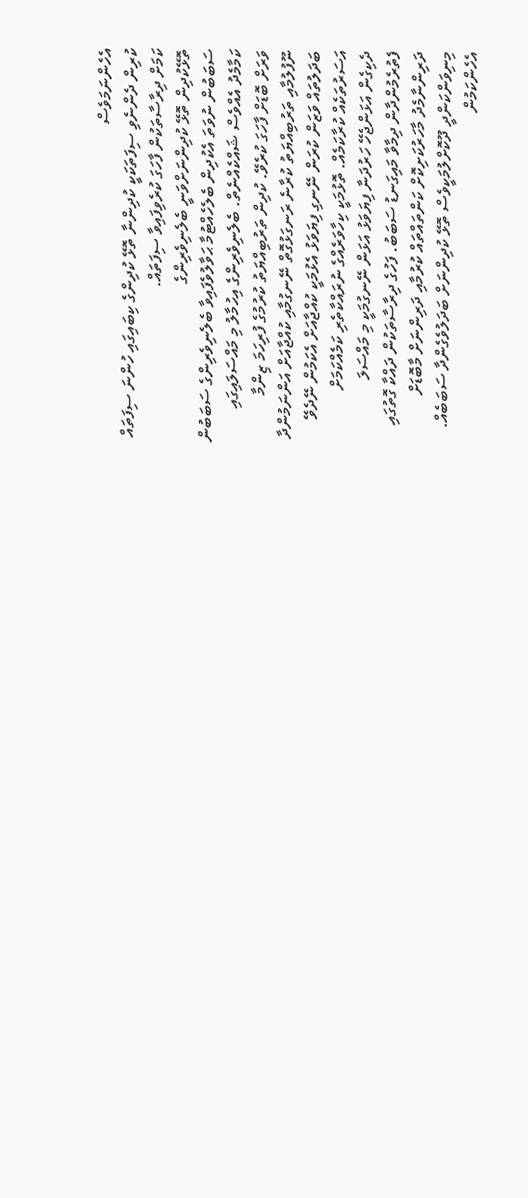އެހެންނަމަވެސް
ކުރިން ދެންނެވި ސިފަތަކަކީ ކުދިންނާ ތޮޅޭ ކުދިންގެ ކިބައިގައި ހުންނަ ސިފަތައް
ކަމަށް ދިރާސާތަކުން ފާހަގަ ކުރެވިފައިވާ ސިފަތައް.
ތޮޅޭކުދިން ތޮޅޭ ކުދިންނަށްވަނީ ބެލެނިވެރިންގެ
ސަބަބުން ނުވަތަ އެކުދިން ބެލެހެއްޓުމާ ޙަވާލުވެފައިވާ ބެލެނިވެރިންގެ ސަބަބުން
ކަމާމެދު އެއްވެސް ޝައްކެއްނެތް. ބެލެނިވެރިންގެ އިހުމާލު މި މައްސަލައިގައި
ވަރަށް ބޮޑަށް ފާހަގަ ކުރެވޭ. ކުދިން ތަރުބިއްޔަތު ކުރުމުގެ ފުރިހަމަ ޒިންމާ
ނޫފުލުމާއި ތަރުބިއްޔަތު ކުރާނެ ރަނގަޅުގޮތް ނޭނގުމާއި ކުއްޖާއަށް އަންނަމުންދާ
ބަދަލުތައް ވަޒަން ކުރަން ނޭނގި ފިޔަވަޅު އެޅުމަކީ ކުއްޖާއަށް އެކަމުން ނޭދެވޭ
އަސަރުތަކެއް ކުރާކަމެއް. ތޮޅުމަކީ ކިހާވަރެއްގެ ނުރައްކާތެރި ކަމެއްކަމަށް
ދެކިގެން އަޅަންޖެހޭ ހަރުދަނާ ފިޔަވަޅު އަޅަން ނޭނގުމަކީ މި މައްސަލަ
ފެތުރެމުންދާން ދިމާވާ މައިގަނޑު ސަބަބު. ފަހުގެ ދިރާސާތަކުން ދައްކާ ގޮތުގައި
ދަރިންނާމެދު މާހަރުކަށިކޮށް ކަންތައްތައް ކުރުމާއި ދަރިންނަށް މާބޮޑަށް
މިނިވަންކަންދީ ދޫކޮށްލުމަކީވެސް ތޮޅޭ ކުދިންނަށް ބަދަލުވެގެންދާ ސަބަބެއް.
އެހެންކަމުން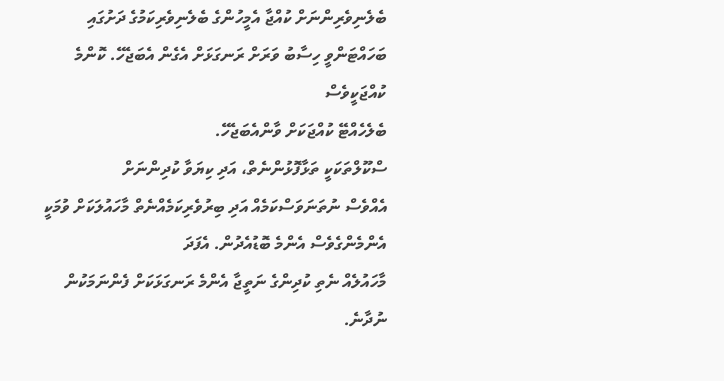ބެލެނިވެރިންނަށް ކުއްޖާ އެމީހުންގެ ބެލެނިވެރިކަމުގެ ދަށުގައި
ބަހައްޓަންވީ ހިސާބު ވަރަށް ރަނގަޅަށް އެގެން އެބަޖެހޭ. ކޮންމެ ކުއްޖަކީވެސް
ބެލެހެއްޓޭ ކުއްޖަކަށް ވާންއެބަޖެހޭ.
ސްކޫލްތަކަކީ ތަޅާފޮޅުންނެތް، އަދި ކިޔަވާ ކުދިންނަށް
އެއްވެސް ނުތަނަވަސްކަމެއް އަދި ބިރުވެރިކަމެއްނެތް މާހައުލަކަށް ވުމަކީ
އެންމެންގެވެސް އެންމެ ބޮޑުއެދުން. އެފަދަ
މާހައުލެއް ނެތި ކުދިންގެ ނަތީޖާ އެންމެ ރަނގަޅަކަށް ފެންނަމަކުން ނުދާނެ.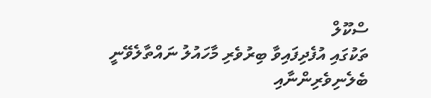ސްކޫލް
ތަކުގައި އުފެދިފައިވާ ބިރުވެރި މާހައުލު ނައްތާލެވޭނީ ބެލެނިވެރިންނާއި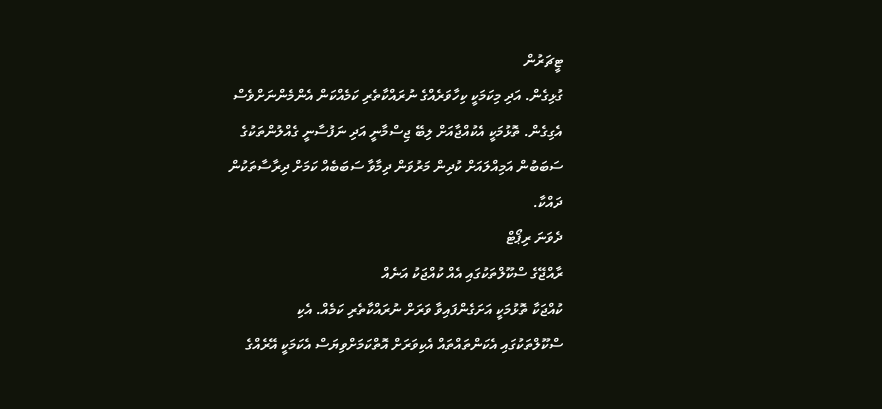ޓީޗަރުން
ގުޅިގެން. އަދި މިކަމަކީ ކިހާވަރެއްގެ ނުރައްކާތެރި ކަމެއްކަން އެންމެންނަށްވެސް
އެގިގެން. ތޮޅުމަކީ އެކުއްޖާއަށް ލިބޭ ޖިސްމާނީ އަދި ނަފުސާނީ ގެއްލުންތަކުގެ
ސަބަބުން އަމިއްލައަށް ކުދިން މަރުވަން ދިމާވާ ސަބަބެއް ކަމަށް ދިރާސާތަކުން
ދައްކާ.
ދެވަނަ ރިޕޯޓް
ރާއްޖޭގެ ސްކޫލްތަކުގައި އެއް ކުއްޖަކު އަނެއް
ކުއްޖަކާ ތޮޅުމަކީ އަށަގެންފައިވާ ވަރަށް ނުރައްކާތެރި ކަމެއް. އެކި
ސްކޫލްތަކުގައި އެކަންތައްތައް އެކިވަރަށް އޮތްކަމަށްވިޔަސް އެކަމަކީ އޭރެއްގެ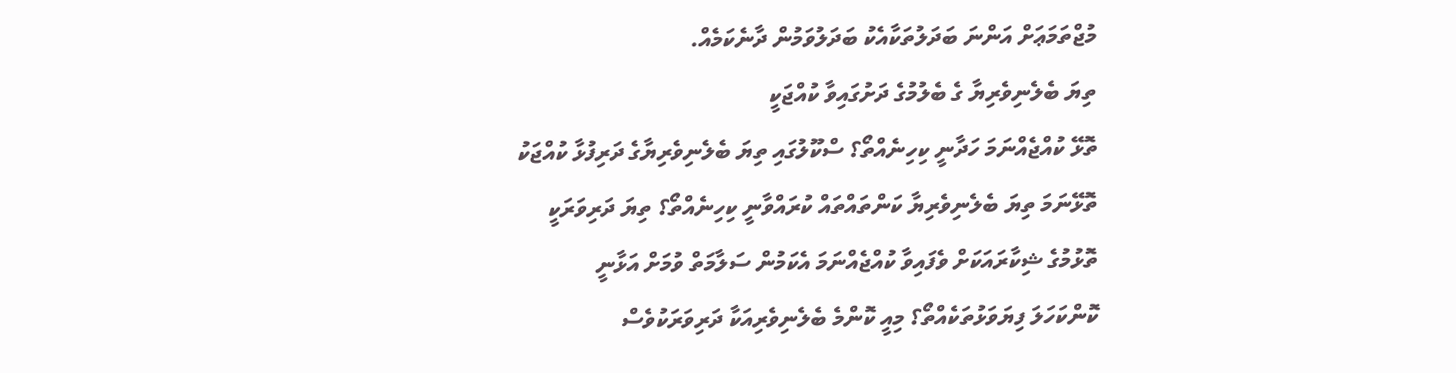މުޖްތަމަޢަށް އަންނަ ބަދަލުތަކާއެކު ބަދަލުވަމުން ދާނެކަމެއް.
ތިޔަ ބެލެނިވެރިޔާ ގެ ބެލުމުގެ ދަށުގައިވާ ކުއްޖަކީ
ތޮޅޭ ކުއްޖެއްނަމަ ހަދާނީ ކިހިނެއްތޯ؟ ސްކޫލުގައި ތިޔަ ބެލެނިވެރިޔާގެ ދަރިފުޅާ ކުއްޖަކު
ތޮޅޭނަމަ ތިޔަ ބެލެނިވެރިޔާ ކަންތައްތައް ކުރައްވާނީ ކިހިނެއްތޯ؟ ތިޔަ ދަރިވަރަކީ
ތޮޅުމުގެ ޝިކާރައަކަށް ވެފައިވާ ކުއްޖެއްނަމަ އެކަމުން ސަލާމަތް ވުމަށް އަޅާނީ
ކޮންކަހަލަ ފިޔަވަޅުތަކެއްތޯ؟ މިއީ ކޮންމެ ބެލެނިވެރިއަކާ ދަރިވަރަކުވެސް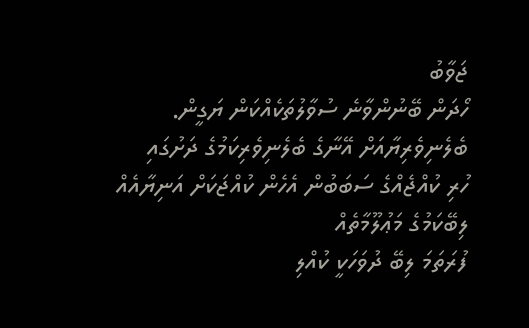ޖަވާބު
ހޯދަން ބޭނުންވާނެ ސުވާލުތަކެއްކަން ޔަގީން.
ބެލެނިވެރިޔާއަށް އޭނާގެ ބެލެނިވެރިކަމުގެ ދަށުގައި
ހުރި ކުއްޖެއްގެ ސަބަބުން އެހެން ކުއްޖަކަށް އަނިޔާއެއް ލިބޭކަމުގެ މަޢުލޫމާތެއް
ފުރަތަމަ ލިބޭ ދުވަހަކީ ކުއްލި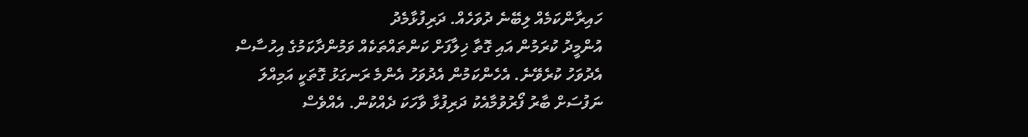ހައިރާންކަމެއް ލިބޭނެ ދުވަހެއް. ދަރިފުޅާމެދު
އުންމީދު ކުރަމުން އައި ގޮތާ ޚިލާފަށް ކަންތައްތަކެއް ވަމުންދާކަމުގެ އިހުސާސް
އެދުވަހު ކުރެވޭނެ. އެހެންކަމުން އެދުވަހު އެންމެ ރަނގަޅު ގޮތަކީ އަމިއްލަ
ނަފުސަށް ބާރު ފޯރުވުމާއެކު ދަރިފުޅާ ވާހަކަ ދެއްކުން. އެއްވެސް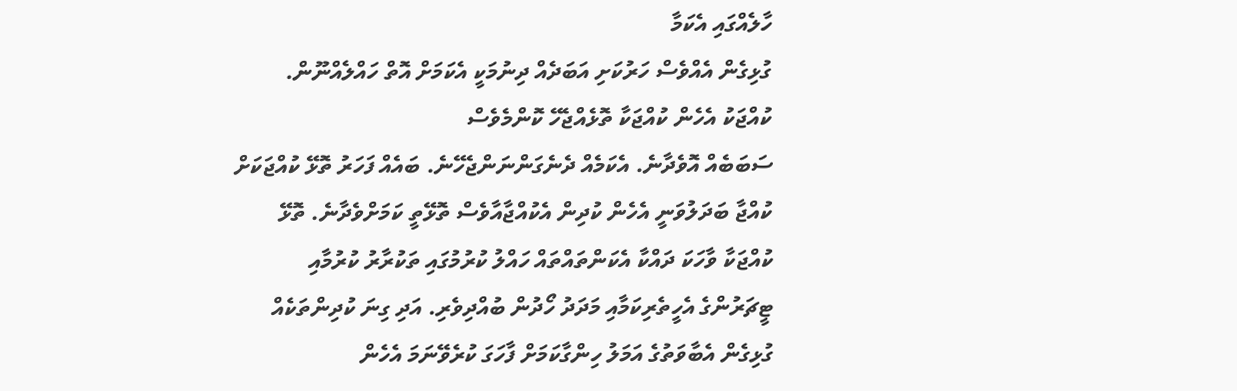ހާލެއްގައި އެކަމާ
ގުޅިގެން އެއްވެސް ހަރުކަށި އަބަދެއް ދިނުމަކީ އެކަމަށް އޮތް ހައްލެއްނޫން.
ކުއްޖަކު އެހެން ކުއްޖަކާ ތޮޅެއްޖެހޭ ކޮންމެވެސް
ސަބަބެއް އޮވެދާނެ. އެކަމެއް ދެނެގަންނަންޖެހޭނެ. ބައެއް ފަހަރު ތޮޅޭ ކުއްޖަކަށް
ކުއްޖާ ބަދަލުވަނީ އެހެން ކުދިން އެކުއްޖާއާވެސް ތޮޅޭތީ ކަމަށްވެދާނެ. ތޮޅޭ
ކުއްޖަކާ ވާހަކަ ދައްކާ އެކަންތައްތައް ހައްލު ކުރުމުގައި ތަކުރާރު ކުރުމާއި
ޓީޗަރުންގެ އެހީތެރިކަމާއި މަދަދު ހޯދުން ބުއްދިވެރި. އަދި ގިނަ ކުދިންތަކެއް
ގުޅިގެން އެބާވަތުގެ އަމަލު ހިންގާކަމަށް ފާހަގަ ކުރެވޭނަމަ އެހެން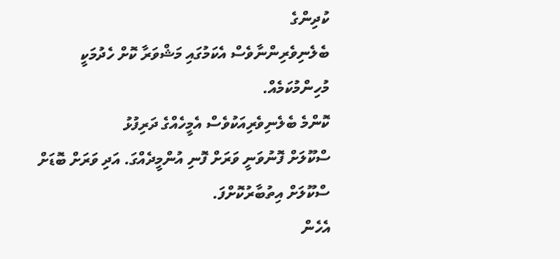ކުދިންގެ
ބެލެނިވެރިންނާވެސް އެކަމުގައި މަޝްވަރާ ކޮށް ހެދުމަކީ މުހިންމުކަމެއް.
ކޮންމެ ބެލެނިވެރިއަކުވެސް އެމީހެއްގެ ދަރިފުޅު
ސްކޫލަށް ފޮނުވަނީ ވަރަށް ފޮނި އުންމީދެއްގަ. އަދި ވަރަށް ބޮޑަށް ސްކޫލަށް އިތުބާރުކޮށްފަ.
އެހެން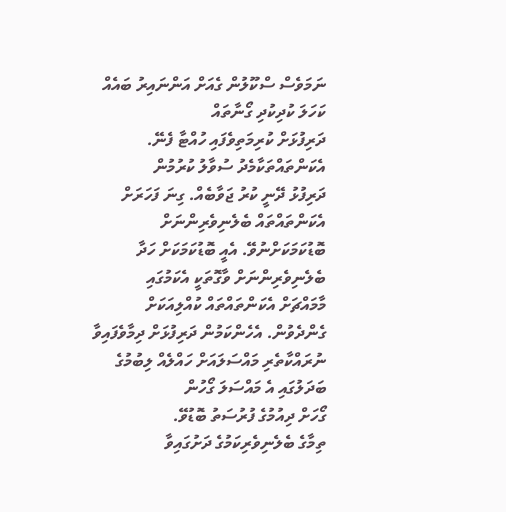ނަމަވެސް ސްކޫލުން ގެއަށް އަންނައިރު ބައެއް ކަހަލަ ކުދިކުދި ގޯނާތައް
ދަރިފުޅަށް ކުރިމަތިވެފައި ހުއްޓާ ފެނޭ. އެކަންތައްތަކާމެދު ސުވާލު ކުރުމުން
ދަރިފުޅު ދޭނީ ކުރު ޖަވާބެއް. ގިނަ ފަހަރަށް އެކަންތައްތައް ބެލެނިވެރިންނަށް
ބޮޑުކަމަކަށްނުވޭ. އެއީ ބޮޑުކަމަކަށް ހަދާ ބެލެނިވެރިންނަށް ވާގޮތަކީ އެކަމުގައި
މާމައްޗަށް އެކަންތައްތައް ކުއްލިއަކަށް ގެންދެވުން. އެހެންކަމުން ދަރިފުޅަށް ދިމާވެފައިވާ
ނުރައްކާތެރި މައްސަލައަށް ހައްލެއް ލިބުމުގެ ބަދަލުގައި އެ މައްސަލަ ގޯހުން
ގޯހަށް ދިއުމުގެ ފުރުސަތު ބޮޑުވޭ.
ތިމާގެ ބެލެނިވެރިކަމުގެ ދަށުގައިވާ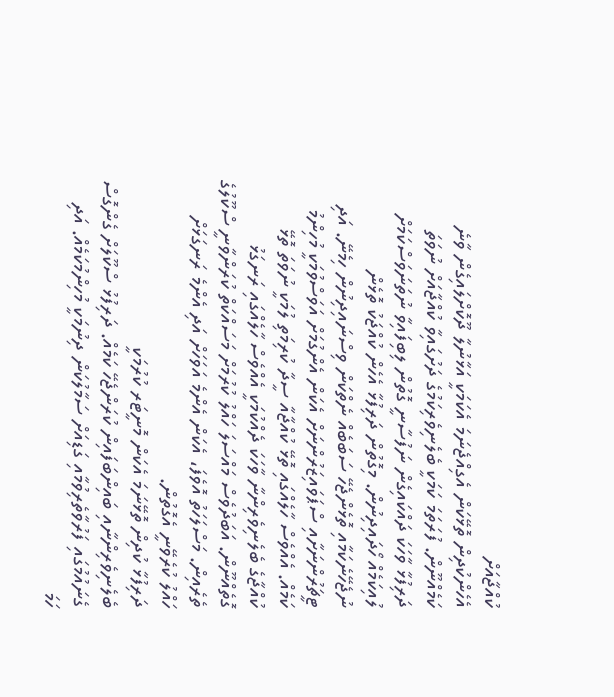ކުއްޖާއަށް
އެހެންކުދިން ތޮޅޭކަން އެގިއްޖެނަމަ އެކަމަކީ އަޅާނުލާ ދޫކޮށްލައިގެން ވާނެ
ކަމެއްނޫން. ފުރަތަމަ ކަމަކީ ބެލެނިވެރިކަމުގެ ދަށުގައިވާ ކުއްޖާއަށް ނުވަތަ
ދަރިފުޅާ ވާހަކަ ދައްކައިގެން ނަފުސާނީ ގޮތުން ލިބިފައިވާ ނުތަނަވަސްކަމަށް
ލުއިކަމެއް ހޯދައިދިނުން. މިގޮތުން ދަރިފުޅާ އެހެން ކުއްޖަކު ތޮޅެން
ނުޖެހޭނެކަމާއި ތޮޅެންޖެހޭ ސަބަބެއް ނެތްކަން ވިސްނައިދިނުން ހިމެނޭ. އަދި
ޓީޗަރުންނަށާއި ސްޕަވައިޒަރުންނަށް އެކަން އެންގުމަށް އަވަސްވުމަކީ މުހިންމު
ކަމެއް. އެއްވެސް ހާލެއްގައި ތޮޅޭ ކުއްޖާއާ ސީދާ ކުރިމަތި ލުމަކީ ނުވަތަ ތޮޅޭ
ކުއްޖާގެ ބެލެނިވެރިންނާ ވާހަކަ ދެއްކުމަކީ އެއްވެސް ހާލެއްގައި ރަނގަޅު
ގޮތެއްނޫން. އަބަދުވެސް މައްސަލަ ހައްލު ކުރުމަށް މަސައްކަތް ކުރަންވާނީ ސްކޫލުގެ
ތެރެއިން. މަސްލަހަތު އޮވެފަ، އެކަން އެންމެ އަވަހަށް އަދި އެންމެ ރަނގަޅަށް
ހައްލު ކުރެވޭނީ އެގޮތުން.
ދަރިފުޅާ ކުދިން ތޮޅޭނަމަ އެކަން މޮނީޓަރ ކުރުމަކީ
ބެލެނިވެރިންނާއި ބައިންބަފައިން ކުރަންޖެހޭ ކަމެއް. ދަރިފުޅު ސްކޫލަށް ގެންގޮސް
ގެނައުމުގައި ފަރުވާތެރިވުމާއި ގަޑިއަށް ސަމާލުކަން ދިނުމަކީ މުހިންމުކަމެއް. އަދި
ހަމަ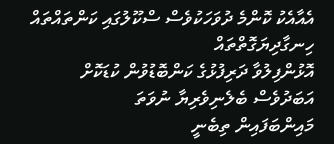އެއާއެކު ކޮންމެ ދުވަހަކުވެސް ސްކޫލުގައި ކަންތައްތައް ހިނގާދިޔަގޮތްތައް
އޮޅުންފިލުވާ ދަރިފުޅުގެ ކަންބޮޑުވުން ކުޑަކޮށް އަބަދުވެސް ބެލެނިވެރިޔާ ނުވަތަ
މައިންބަފައިން ތިބެނީ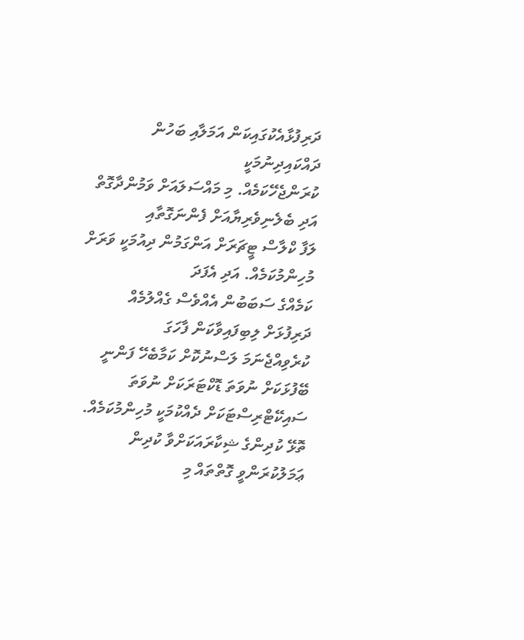ދަރިފުޅާއެކުގައިކަން އަމަލާއި ބަހުން ދައްކައިދިނުމަކީ
ކުރަންޖެހޭކަމެއް. މި މައްސަލައަށް ވަމުންދާގޮތް އަދި ބެލެނިވެރިޔާއަށް ފެންނަގޮތާއި
ލަފާ ކްލާސް ޓީޗަރަށް އަންގަމުން ދިއުމަކީ ވަރަށް މުހިންމުކަމެއް. އަދި އެފަދަ
ކަމެއްގެ ސަބަބުން އެއްވެސް ގެއްލުމެއް ދަރިފުޅަށް ލިބިފައިވާކަން ފާހަގަ
ކުރެވިއްޖެނަމަ ލަސްނުކޮށް ކަމާބެހޭ ފަންނީ ބޭފުޅަކަށް ނުވަތަ ޑޮކްޓަރަކަށް ނުވަތަ
ސައިކޭޓްރިސްޓަކަށް ދެއްކުމަކީ މުހިންމުކަމެއް.
ތޮޅޭ ކުދިންގެ ޝިކާރައަކަށްވާ ކުދިން
ޢަމަލުކުރަންވީ ގޮތްތައް މި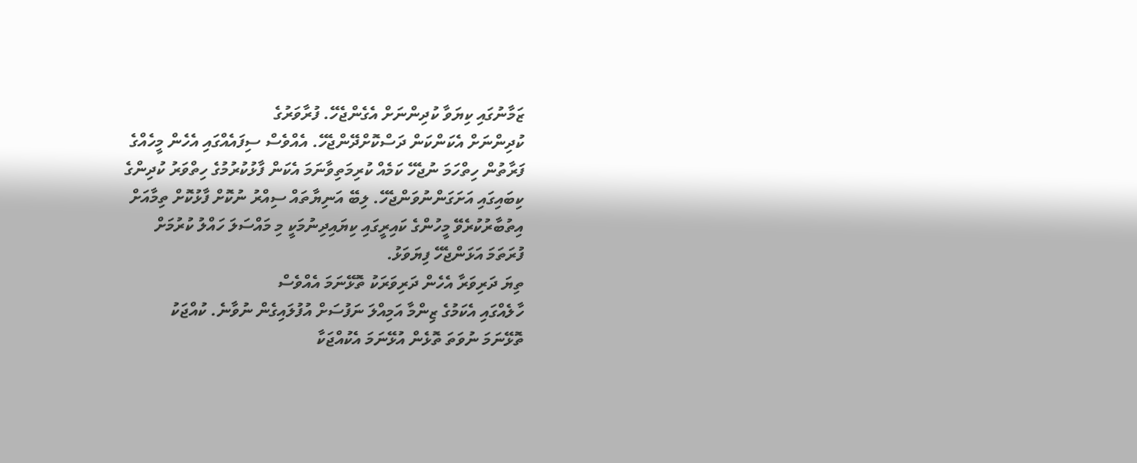ޒަމާނުގައި ކިޔަވާ ކުދިންނަށް އެގެންޖެހޭ. ފުރާވަރުގެ
ކުދިންނަށް އެކަންކަން ދަސްކޮށްދޭންޖެހޭ. އެއްވެސް ސިފައެއްގައި އެހެން މީހެއްގެ
ފަރާތުން ހިތްހަމަ ނުޖެހޭ ކަމެއް ކުރިމަތިވާނަމަ އެކަން ފާޅުކުރުމުގެ ހިތްވަރު ކުދިންގެ
ކިބައިގައި އަށަގަންނުވަންޖެހޭ. ލިބޭ އަނިޔާތައް ސިއްރު ނުކޮށް ފާޅުކޮށް ތިމާއަށް
އިތުބާރުކުރެވޭ މީހުންގެ ކައިރީގައި ކިޔައިދިނުމަކީ މި މައްސަލަ ހައްލު ކުރުމަށް
ފުރަތަމަ އަޅަންޖެހޭ ފިޔަވަޅު.
ތިޔަ ދަރިވަރާ އެހެން ދަރިވަރަކު ތޮޅޭނަމަ އެއްވެސް
ހާލެއްގައި އެކަމުގެ ޒިންމާ އަމިއްލަ ނަފުސަށް އުފުލައިގެން ނުވާނެ. ކުއްޖަކު
ތޮޅޭނަމަ ނުވަތަ ތޮޅެން އުޅޭނަމަ އެކުއްޖަކާ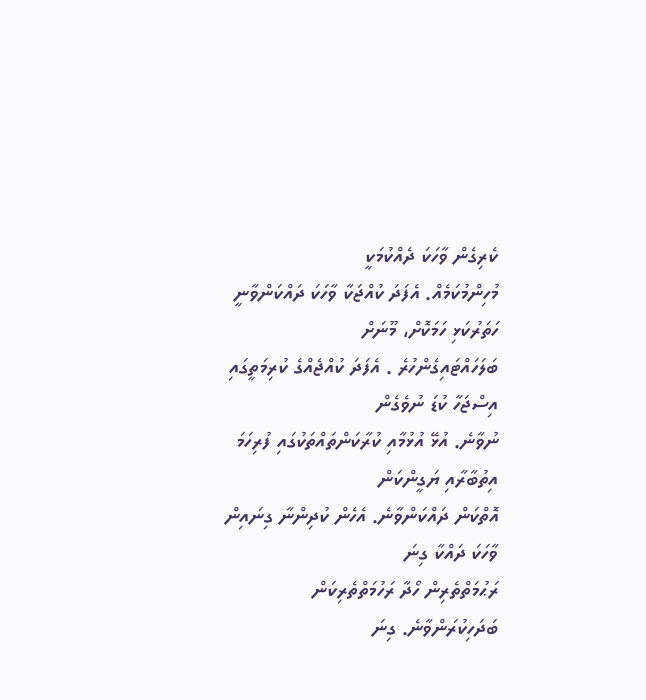ކެރިގެން ވާހަކަ ދެއްކުމަކީ
މުހިންމުކަމެއް. އެފަދަ ކުއްޖަކާ ވާހަކަ ދައްކަންވާނީ ހަތަރުކަޅި ހަމަކޮށް، މޫނަށް
ބަލަހައްޓައިގެންހުރެ . އެފަދަ ކުއްޖެއްގެ ކުރިމަތީގައި އިސްޖަހާ ކުޑަ ނުވެގެން
ނުވާނެ. އުޅޭ އުޅުމާއި ކުރާކަންތައްތަކުގައި ފުރިހަމަ އިތުބާރާއި ޔަގީންކަން
އޮތްކަން ދައްކަންވާނެ. އެހެން ކުދިންނާ ގިނައިން ވާހަކަ ދައްކާ ގިނަ
ރަޙުމަތްތެރިން ހޯދާ ރަހުމަތްތެރިކަން ބަދަހިކުރަންވާނެ. ގިނަ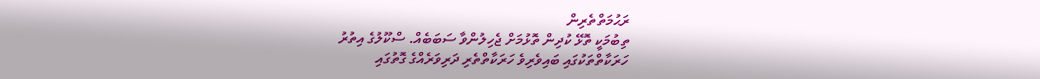ރަޙުމަތްތެރިން
ތިބުމަކީ ތޮޅޭ ކުދިން ތޮޅުމަށް ޖެހިލުންވާ ސަބަބެއް. ސްކޫލުގެ އިތުރު
ހަރަކާތްތަކުގައި ބައިވެރިވެ ހަރަކާތްތެރި ދަރިވަރެއްގެ ގޮތުގައި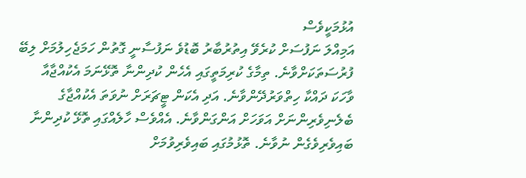އުޅުމަކީވެސް
އަމިއްލަ ނަފުސަށް ކުރެވޭ އިތުރުބާރު ބޮޑުވެ ނަފުސާނީ ގޮތުން ހަމަޖެހިލުމަށް ލިބޭ
ފުރުސަތަކަށްވާނެ. ތިމާގެ ކުރިމަތީގައި އެހެން ކުދިންނާ ތޮޅޭނަމަ އެކުއްޖާއާ
ވާހަކަ ދައްކާ ހިތްވަރުދޭންވާނެ. އަދި އެކަން ޓީޗަރަށް ނުވަތަ އެކުއްޖާގެ
ބެލެނިވެރިންނަށް އަވަހަށް އަންގަންވާނެ. އެއްވެސް ހާލެއްގައި ތޮޅޭ ކުދިންނާ
ބައިވެރިވެގެން ނުވާނެ. ތޮޅުމުގައި ބައިވެރިވުމަށް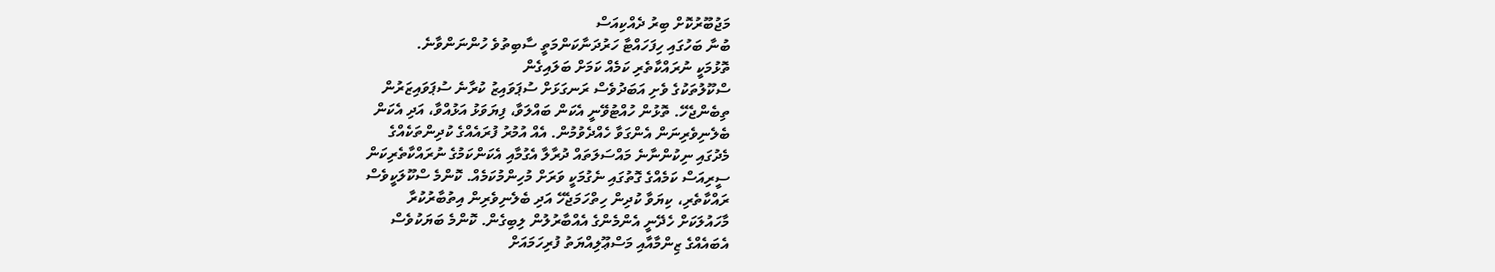މަޖުބޫރުކޮށް ބިރު ދެއްކިއަސް
ބުނާ ބަހުގައި ހިފަހައްޓާ ހަރުދަނާކަންމަތީ ސާބިތުވެ ހުންނަންވާނެ.
ތޮޅުމަކީ ނުރައްކާތެރި ކަމެއް ކަމަށް ބަލައިގެން
ސްކޫލުތަކުގެ ވެށި އަބަދުވެސް ރަނގަޅަށް ސުޕަވައިޒު ކުރާނެ ސުޕަވައިޒަރުން
ތިބެންޖެހޭ. ތޮޅުން ހުއްޓުވޭނީ އެކަން ބައްލަވާ، ފިޔަވަޅު އަޅުއްވާ، އަދި އެކަން
ބެލެނިވެރިނަން އެންގަވާ ހެއްދެވުމުން. އެއް އުމުރު ފުރައެއްގެ ކުދިންތަކެއްގެ
މެދުގައި ނިކުންނާނެ މައްސަލަތައް ދުރާލާ އެގުމާއި އެކަންކަމުގެ ނުރައްކާތެރިކަން
ސީރިއަސް ކަމެއްގެ ގޮތުގައި ނެގުމަކީ ވަރަށް މުހިންމުކަމެއް. ކޮންމެ ސްކޫލަކީވެސް
ރައްކާތެރި، ކިޔަވާ ކުދިން ހިތްހަމަޖެހޭ އަދި ބެލެނިވެރިން އިތުބާރުކުރާ
މާހައުލަކަށް ހެދޭނީ އެންމެންގެ އެއްބާރުލުން ލިބިގެން. ކޮންމެ ބަޔަކުވެސް
އެބައެއްގެ ޒިންމާއާއި މަސްޢޫލިއްޔަތު ފުރިހަމައަށް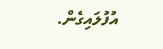އުފުލައިގެން.